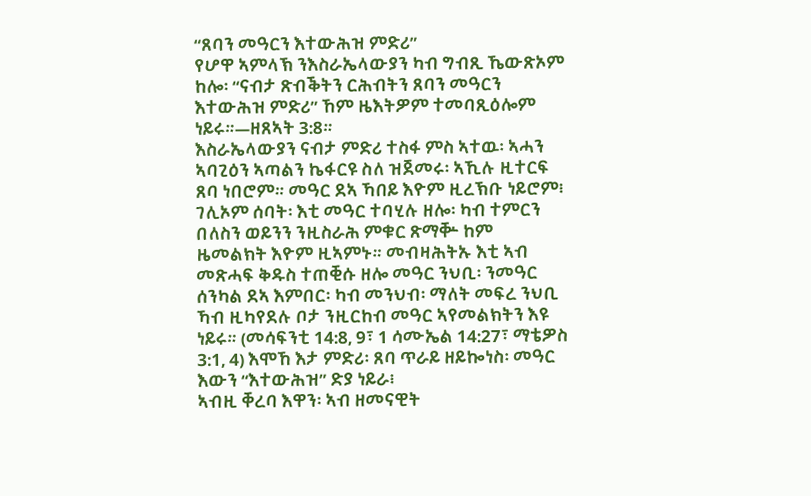“ጸባን መዓርን እተውሕዝ ምድሪ”
የሆዋ ኣምላኽ ንእስራኤላውያን ካብ ግብጺ ኼውጽኦም ከሎ፡ “ናብታ ጽብቕትን ርሕብትን ጸባን መዓርን እተውሕዝ ምድሪ” ኸም ዜእትዎም ተመባጺዕሎም ነይሩ።—ዘጸኣት 3:8።
እስራኤላውያን ናብታ ምድሪ ተስፋ ምስ ኣተዉ፡ ኣሓን ኣባጊዕን ኣጣልን ኬፋርዩ ስለ ዝጀመሩ፡ ኣኺሉ ዚተርፍ ጸባ ነበሮም። መዓር ደኣ ኻበይ እዮም ዚረኽቡ ነይሮም፧ ገሊኦም ሰባት፡ እቲ መዓር ተባሂሉ ዘሎ፡ ካብ ተምርን በለስን ወይንን ንዚስራሕ ምቁር ጽማቝ ከም ዜመልክት እዮም ዚኣምኑ። መብዛሕትኡ እቲ ኣብ መጽሓፍ ቅዱስ ተጠቒሱ ዘሎ መዓር ንህቢ፡ ንመዓር ሰንካል ደኣ እምበር፡ ካብ መንህብ፡ ማለት መፍረ ንህቢ ኻብ ዚካየደሉ ቦታ ንዚርከብ መዓር ኣየመልክትን እዩ ነይሩ። (መሳፍንቲ 14:8, 9፣ 1 ሳሙኤል 14:27፣ ማቴዎስ 3:1, 4) እሞኸ እታ ምድሪ፡ ጸባ ጥራይ ዘይኰነስ፡ መዓር እውን “እተውሕዝ” ድያ ነይራ፧
ኣብዚ ቐረባ እዋን፡ ኣብ ዘመናዊት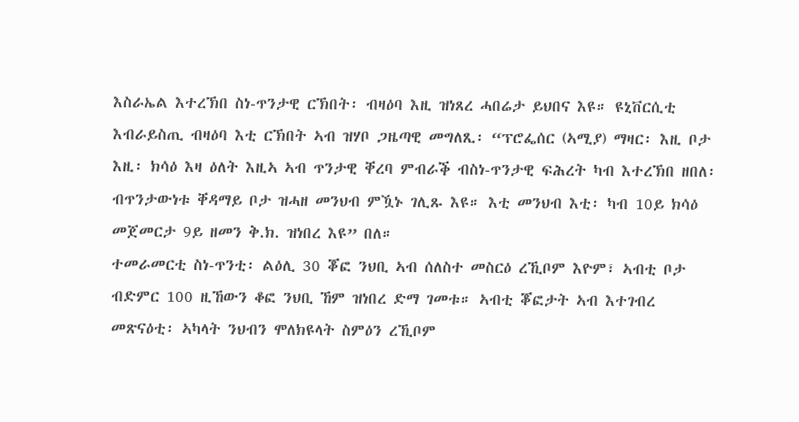እስራኤል እተረኽበ ስነ-ጥንታዊ ርኽበት፡ ብዛዕባ እዚ ዝነጸረ ሓበሬታ ይህበና እዩ። ዩኒቨርሲቲ እብራይስጢ ብዛዕባ እቲ ርኽበት ኣብ ዝሃቦ ጋዜጣዊ መግለጺ፡ “ፕሮፌሰር (ኣሚያ) ማዛር፡ እዚ ቦታ እዚ፡ ክሳዕ እዛ ዕለት እዚኣ ኣብ ጥንታዊ ቐረባ ምብራቕ ብስነ-ጥንታዊ ፍሕረት ካብ እተረኽበ ዘበለ፡ ብጥንታውነቱ ቐዳማይ ቦታ ዝሓዘ መንህብ ምዃኑ ገሊጹ እዩ። እቲ መንህብ እቲ፡ ካብ 10ይ ክሳዕ መጀመርታ 9ይ ዘመን ቅ.ክ. ዝነበረ እዩ” በለ።
ተመራመርቲ ስነ-ጥንቲ፡ ልዕሊ 30 ቖፎ ንህቢ ኣብ ሰለስተ መስርዕ ረኺቦም እዮም፣ ኣብቲ ቦታ ብድምር 100 ዚኸውን ቆፎ ንህቢ ኸም ዝነበረ ድማ ገመቱ። ኣብቲ ቖፎታት ኣብ እተገብረ መጽናዕቲ፡ ኣካላት ንህብን ሞለክዩላት ስምዕን ረኺቦም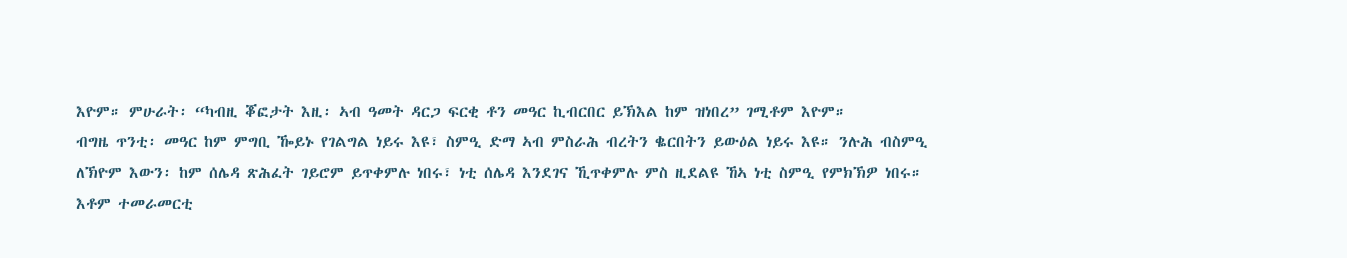እዮም። ምሁራት፡ “ካብዚ ቖፎታት እዚ፡ ኣብ ዓመት ዳርጋ ፍርቂ ቶን መዓር ኪብርበር ይኽእል ከም ዝነበረ” ገሚቶም እዮም።
ብግዜ ጥንቲ፡ መዓር ከም ምግቢ ዀይኑ የገልግል ነይሩ እዩ፣ ስምዒ ድማ ኣብ ምስራሕ ብረትን ቈርበትን ይውዕል ነይሩ እዩ። ንሉሕ ብስምዒ ለኽዮም እውን፡ ከም ሰሌዳ ጽሕፈት ገይሮም ይጥቀምሉ ነበሩ፣ ነቲ ሰሌዳ እንደገና ኺጥቀምሉ ምስ ዚደልዩ ኸኣ ነቲ ስምዒ የምክኽዎ ነበሩ። እቶም ተመራመርቲ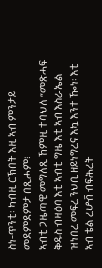ስነ-ጥንቲ፡ ካብዚ ርኽበት እዚ ኣብ ምንታይ መደምደምታ በጺሖም፧
ኣብቲ ጋዜጣዊ መግለጺ ኸምዚ ተባህለ “መጽሓፍ ቅዱስ ብዛዕባ እቲ ኣብቲ ግዜ እቲ ኣብ እስራኤል ዝነበረ መፍረ ንህቢ ዘይነግረና እኳ እንተ ዀነ፡ እቲ ኣብ ቴል ረሆቭ ብፍሕረት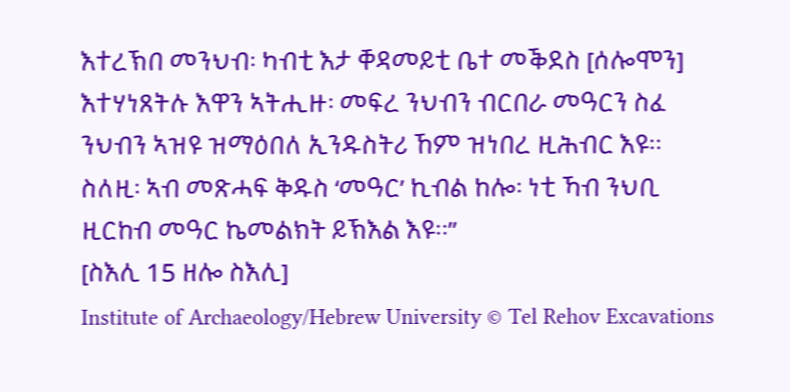እተረኽበ መንህብ፡ ካብቲ እታ ቐዳመይቲ ቤተ መቕደስ [ሰሎሞን] እተሃነጸትሉ እዋን ኣትሒዙ፡ መፍረ ንህብን ብርበራ መዓርን ስፈ ንህብን ኣዝዩ ዝማዕበለ ኢንዱስትሪ ኸም ዝነበረ ዚሕብር እዩ። ስለዚ፡ ኣብ መጽሓፍ ቅዱስ ‘መዓር’ ኪብል ከሎ፡ ነቲ ኻብ ንህቢ ዚርከብ መዓር ኬመልክት ይኽእል እዩ።”
[ስእሊ 15 ዘሎ ስእሊ]
Institute of Archaeology/Hebrew University © Tel Rehov Excavations